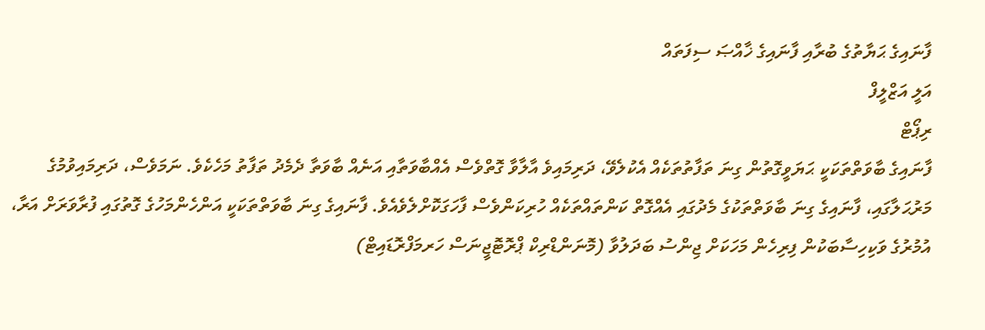ފާނައިގެ ޙަޔާތުގެ ބުރާއި ފާނައިގެ ޚާއްޞަ ސިފަތައް
އަލީ އަޒްލީފް
ރިޕޯޓް
ފާނައިގެ ބާވަތްތަކަކީ ޙަޔަވީގޮތުން ގިނަ ތަފާތުތަކެއް އެކުލެވޭ، ދަރިމައިވެ އާލާވާ ގޮތްވެސް އެއްބާވަތާއި އަނެއް ބާވަތާ ދެމެދު ތަފާތު މަހެކެވެ. ނަމަވެސް، ދަރިމައިވުމުގެ މަރުޙަލާގައި، ފާނައިގެ ގިނަ ބާވަތްތަކުގެ މެދުގައި އެއްގޮތް ކަންތައްތަކެއް ހުރިކަންވެސް ފާހަގަކޮށްލެވެއެވެ. ފާނައިގެ ގިނަ ބާވަތްތަކަކީ އަންހެންމަހުގެ ގޮތުގައި ފުރާވަރަށް އަރާ، އުމުރުގެ ވަކިހިސާބަކުން ފިރިހެން މަހަކަށް ޖިންސު ބަދަލުވާ (މޮނަންޑްރިކް ޕްރޮޓޮޖީނަސް ހަރމަފްރޮޑައިޓް)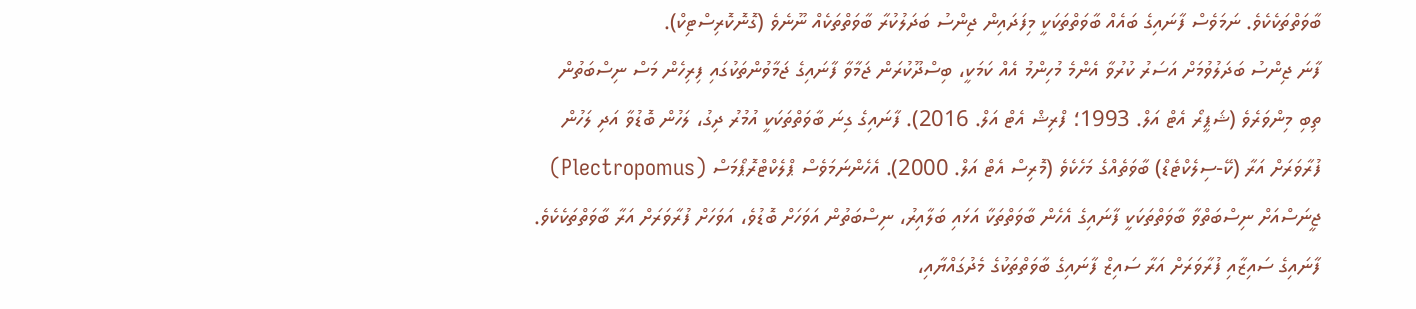ބާވަތްތަކެކެވެ. ނަމަވެސް ފާނައިގެ ބައެއް ބާވަތްތަކަކީ މިފަދައިން ޖިންސު ބަދަލުކުރާ ބާވަތްތަކެއް ނޫނެވެ (ގޮނޮކޮރިސްޓިކް).
ފާނަ ޖިންސު ބަދަލުވުމަށް އަސަރު ކުރުވާ އެންމެ މުހިންމު އެއް ކަމަކީ، ބިސްދޫކުރަން ޖަމާވާ ފާނައިގެ ޖަމާވުންތަކުގައި ފިރިހެން މަސް ނިސްބަތުން ތިބި މިންވަރެވެ (ޝަޕީރޯ އެޓް އަލް. 1993؛ ފްރިޝް އެޓް އަލް. 2016). ފާނައިގެ ގިނަ ބާވަތްތަކަކީ އުމުރު ދިގު، ލަހުން ބޮޑުވާ އަދި ލަހުން ފުރާވަރަށް އަރާ (ކޭ-ސިލެކްޓެޑް) ބާވަތެއްގެ މަހެކެވެ (މޮރިސް އެޓް އަލް. 2000). އެހެންނަމަވެސް ޕްލެކްޓްރޮޕޯމަސް (Plectropomus) ޖީނަސްއަށް ނިސްބަތްވާ ބާވަތްތަކަކީ ފާނައިގެ އެހެން ބާވަތްތަކާ އަޅައި ބަލާއިރު، ނިސްބަތުން އަވަހަށް ބޮޑުވެ، އަވަހަށް ފުރާވަރަށް އަރާ ބާވަތްތަކެކެވެ. ފާނައިގެ ސައިޒާއި ފުރާވަރަށް އަރާ ސައިޒް ފާނައިގެ ބާވަތްތަކުގެ މެދުގައްޔާއި،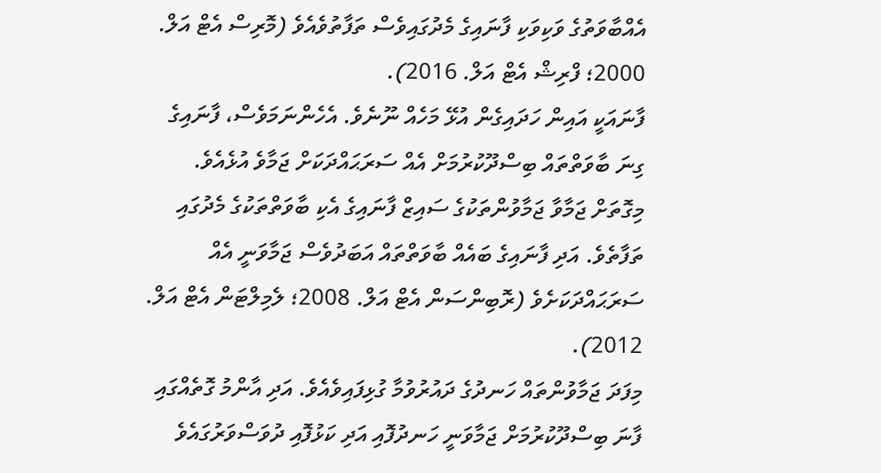އެއްބާވަތުގެ ވަކިވަކި ފާނައިގެ މެދުގައިވެސް ތަފާތުވެއެވެ (މޮރިސް އެޓް އަލް. 2000؛ ފްރިޝް އެޓް އަލް. 2016).
ފާނައަކީ އައިން ހަދައިގެން އުޅޭ މަހެއް ނޫނެވެ. އެހެންނަމަވެސް، ފާނައިގެ ގިނަ ބާވަތްތައް ބިސްދޫކުރުމަށް އެއް ސަރަޙައްދަކަށް ޖަމާވެ އުޅެއެވެ. މިގޮތަށް ޖަމާވާ ޖަމާވުންތަކުގެ ސައިޒް ފާނައިގެ އެކި ބާވަތްތަކުގެ މެދުގައި ތަފާތެވެ. އަދި ފާނައިގެ ބައެއް ބާވަތްތައް އަބަދުވެސް ޖަމާވަނީ އެއް ސަރަޙައްދަކަށެވެ (ރޮބިންސަން އެޓް އަލް. 2008؛ ލެމިލްޓަން އެޓް އަލް. 2012).
މިފަދަ ޖަމާވުންތައް ހަނދުގެ ދައުރުވުމާ ގުޅިފައިވެއެވެ. އަދި އާންމު ގޮތެއްގައި ފާނަ ބިސްދޫކުރުމަށް ޖަމާވަނީ ހަނދުފޮއި އަދި ކަޅުފޮއި ދުވަސްވަރުގައެވެ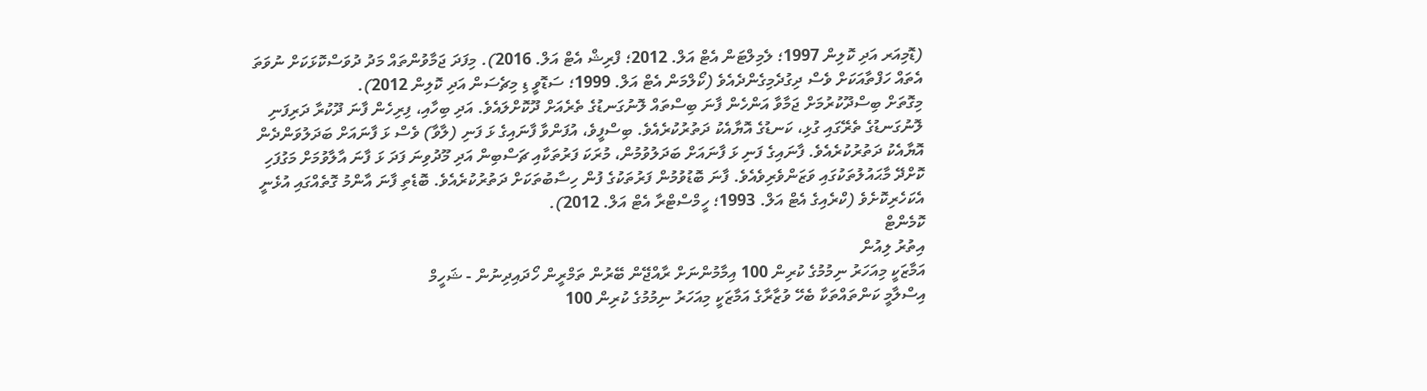(ޑޮމިއަރ އަދި ކޮލިން 1997؛ ލެމިލްޓަން އެޓް އަލް. 2012؛ ފްރިޝް އެޓް އަލް. 2016). މިފަދަ ޖަމާވުންތައް މަދު ދުވަސްކޮޅަކަށް ނުވަތަ އެތައް ހަފްތާއަކަށް ވެސް ދިގުދެމިގެންދެއެވެ (ކޯލްމަން އެޓް އަލް. 1999؛ ސަޑޮވީ ޑި މިޗެސަން އަދި ކޮލިން 2012).
މިގޮތަށް ބިސްދޫކުރުމަށް ޖަމާވާ އަންހެން ފާނަ ބިސްތައް ލޮނުގަނޑުގެ ތެރެއަށް ދޫކޮށްލައެވެ. އަދި ބިހާއި، ފިރިހެން ފާނަ ދޫކުރާ ދަރިފަނި ލޮނުގަނޑުގެ ތެރޭގައި ގުޅި، ކަނޑުގެ އޮޔާއެކު ދަތުރުކުރެއެވެ. ބިސްފީވެ، އުފަންވާ ފާނައިގެ ޅަ ފަނި (ލާވާ) ވެސް ޅަ ފާނައަށް ބަދަލުވަންދެން އޮޔާއެކު ދަތުރުކުރެއެވެ. ފާނައިގެ ފަނި ޅަ ފާނައަށް ބަދަލުވުމުން، މުރަކަ ފަރުތަކާއި ޗަސްބިން އަދި މޫދުވިނަ ފަދަ ޅަ ފާނަ އާލާވުމަށް މަގުފަހި ކޮށްދޭ މާޙައުލުތަކުގައި ވަޒަންވެރިވެއެވެ. ފާނަ ބޮޑުވުމުން ފަރުތަކުގެ ފުން ހިސާބުތަކަށް ދަތުރުކުރެއެވެ. ބޮޑެތި ފާނަ އާންމު ގޮތެއްގައި އުޅެނީ އެކަހެރިކޮށެވެ (ކްރެއިގެ އެޓް އަލް. 1993؛ ހީމްސްޓްރާ އެޓް އަލް. 2012).
ކޮމެންޓް
އިތުރު ލިއުން
އަމާޒަކީ މިއަހަރު ނިމުމުގެ ކުރިން 100 އިމާމުންނަށް ރާއްޖޭން ބޭރުން ތަމްރީން ހޯދައިދިނުން - ޝަހީމް
އިސްލާމީ ކަންތައްތަކާ ބެހޭ ވުޒާރާގެ އަމާޒަކީ މިއަހަރު ނިމުމުގެ ކުރިން 100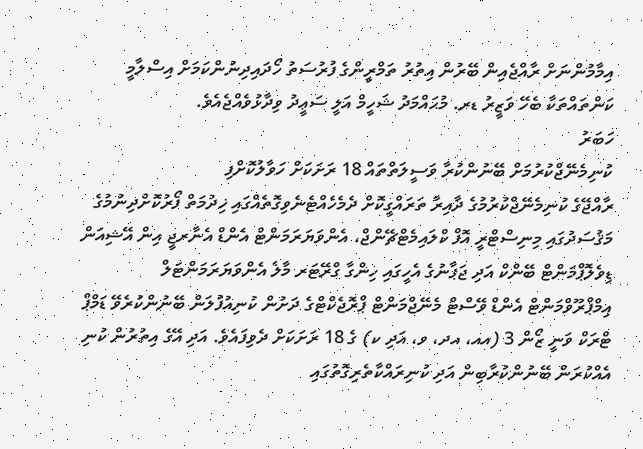އިމާމުންނަށް ރާއްޖެއިން ބޭރުން އިތުރު ތަމްރީންގެ ފުރުސަތު ހޯދައިދިނުންކަމަށް އިސްލާމީ ކަންތައްތަކާ ބެހޭ ވަޒީރު ޑރ. މުޙައްމަދު ޝަހީމް އަލީ ސަޢީދު ވިދާޅުވެއްޖެއެވެ.
ހަބަރު
ކުނިމެނޭޖްކުރުމަށް ބޭނުންކުރާ ވަސީލަތްތައް 18 ރަށަކަށް ހަވާލުކޮށްފި
ރާއްޖޭގެ ކުނިމެނޭޖްކުރުމުގެ ދާއިރާ ތަރައްގީކޮށް ދެމެހެއްޓެނެވިގޮތެއްގައި ޚިދުމަތް ފޯރުކޮށްދިނުމުގެ މަޤުސަދުގައި މިނިސްޓްރީ އޮފް ކްލައިމެޓްޗޭންޖް، އެންވަޔަރަމަންޓް އެންޑް އެނާރޖީ އިން އޭޝިއަން ޑިވެލޮޕްމަންޓް ބޭންކް އަދި ޖަޕާނުގެ އެހީގައި ހިންގާ ގްރޭޓަރ މާލެ އެންވަޔަރަމަންޓަލް އިމްޕްރޫވްމަންޓް އެންޑް ވޭސްޓް މެނޭޖްމަންޓް ޕްރޮޖެކްޓްގެ ދަށުން ކުނިއުފުލަން ބޭނުންކުރެވޭ ޑަމްޕް ޓްރަކް ވަނީ ޒޯން 3 (އއ، އދ، ވ، އަދި ކ) ގެ 18 ރަށަކަށް ދެވިފައެވެ. އަދި އޭގެ އިތުރުން ކުނި އެއްކުރަން ބޭނުންކުރާބިން އަދި ކުނިރައްކާތެރިގޮތުގައި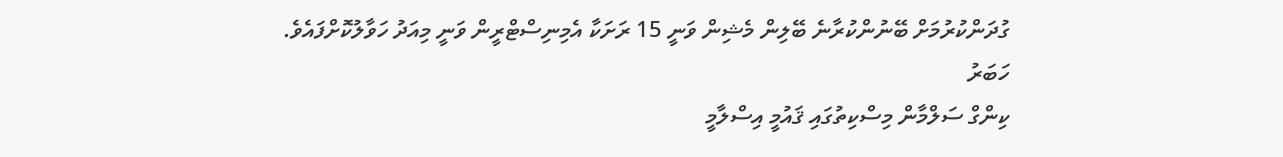ގުދަންކުރުމަށް ބޭނުންކުރާނެ ބޭލިން މެޝިން ވަނީ 15 ރަށަކާ އެމިނިސްޓްރީން ވަނީ މިއަދު ހަވާލުކޮށްފައެވެ.
ހަބަރު
ކިންގް ސަލްމާން މިސްކިތުގައި ޤައުމީ އިސްލާމީ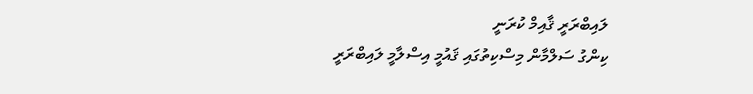ލައިބްރަރީ ޤާއިމް ކުރަނީ
ކިންގު ސަލްމާން މިސްކިތުގައި ޤައުމީ އިސްލާމީ ލައިބްރަރީ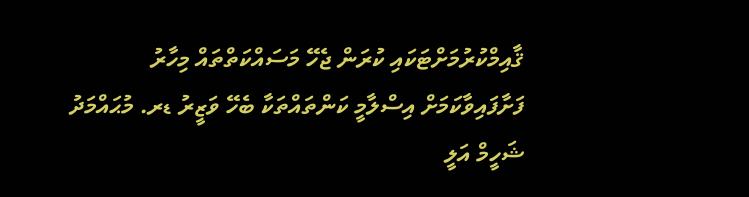ޤާއިމްކުރުމަށްޓަކައި ކުރަން ޖެހޭ މަސައްކަތްތައް މިހާރު ފަށާފައިވާކަމަށް އިސްލާމީ ކަންތައްތަކާ ބެހޭ ވަޒީރު ޑރ. މުޙައްމަދު ޝަހީމް އަލީ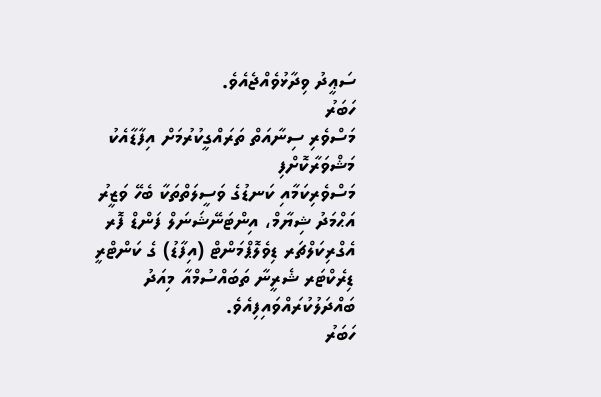ސަޢީދު ވިދާޅުވެއްޖެއެވެ.
ހަބަރު
މަސްވެރި ސިނާއަތް ތަރައްގީކުރުމަށް އިފާޑާއެކު މަޝްވަރާކޮށްފި
މަސްވެރިކަމާއި ކަނޑުގެ ވަސީލަތްތަކާ ބެހޭ ވަޒީރު އަޙްމަދު ޝިޔާމް، އިންޓަނޭޝަނަލް ފަންޑް ފޮރ އެގްރިކަލްޗަރ ޑިވެލޮޕްމަންޓް (އިފާޑު) ގެ ކަންޓްރީ ޑިރެކްޓަރ ޝެރީނާ ތަބައްސުމްއާ މިއަދު ބައްދަލުކުރައްވައިފިއެވެ.
ހަބަރު